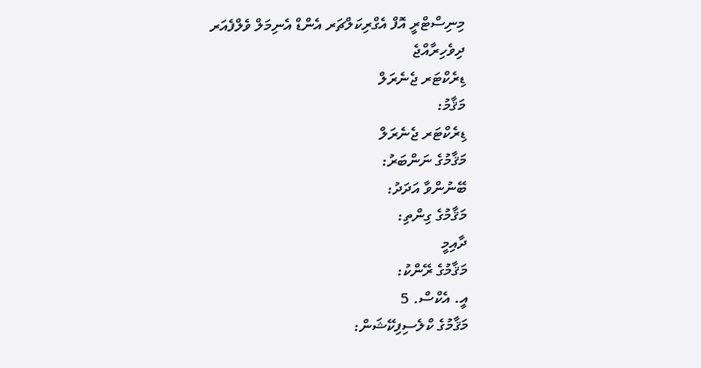މިނިސްޓްރީ އޮފް އެގްރިކަލްޗަރ އެންޑް އެނިމަލް ވެލްފެއަރ
ދިވެހިރާއްޖެ
ޑިރެކްޓަރ ޖެނެރަލް
މަޤާމު:
ޑިރެކްޓަރ ޖެނެރަލް
މަޤާމުގެ ނަންބަރު:
ބޭނުންވާ އަދަދު:
މަޤާމުގެ ގިންތި:
ދާއިމީ
މަޤާމުގެ ރޭންކު:
އީ. އެކްސް. 5
މަޤާމުގެ ކްލެސިފިކޭޝަން: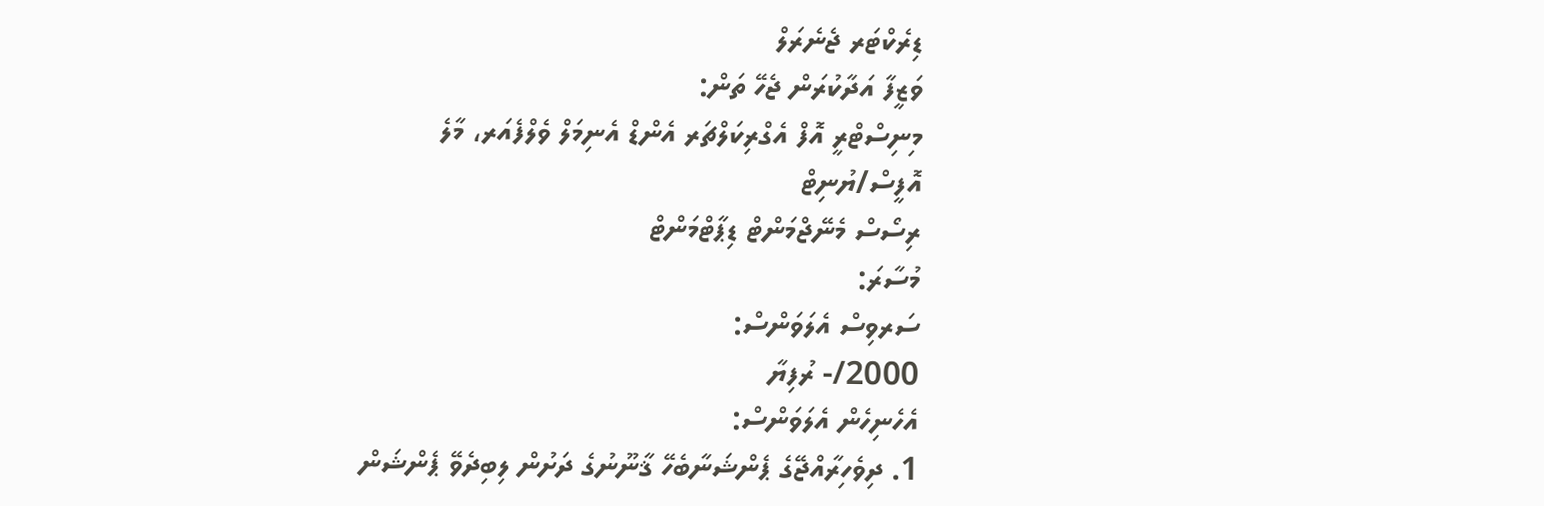ޑިރެކްޓަރ ޖެނެރަލް
ވަޒީފާ އަދާކުރަން ޖެހޭ ތަން:
މިނިސްޓްރީ އޮފް އެގްރިކަލްޗަރ އެންޑް އެނިމަލް ވެލްފެއަރ، މާލެ
އޮފީސް/ޔުނިޓް
ރިސޯސް މެނޭޖްމަންޓް ޑިޕާޓްމަންޓް
މުސާރަ:
ސަރވިސް އެލަވަންސް:
2000/- ރުފިޔާ
އެހެނިހެން އެލަވަންސް:
1. ދިވެހިރާއްޖޭގެ ޕެންޝަނާބެހޭ ޤާނޫނުގެ ދަށުން ލިބިދެވޭ ޕެންޝަން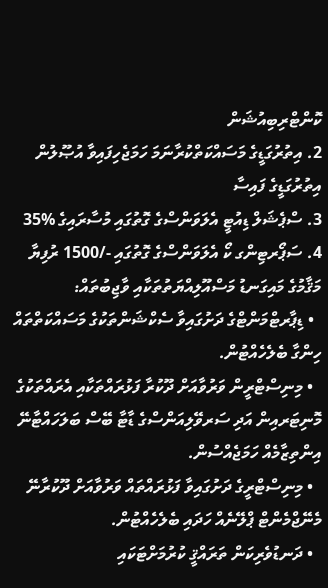ކޮންޓްރިބިއުޝަން
2. އިތުރުގަޑީގެ މަސައްކަތްކުރާނަމަ ހަމަޖެހިފައިވާ އުޞޫލުން އިތުރުގަޑީގެ ފައިސާ
3. ސްޕެޝަލް ޑިއުޓީ އެލަވަންސްގެ ގޮތުގައި މުސާރައިގެ %35
4. ސަޕޯރޓިންގ ކޯ އެލަވަންސްގެ ގޮތުގައި -/1500 ރުފިޔާ
މަޤާމުގެ މައިގަނޑު މަސްއޫލިއްޔަތުތަކާއި ވާޖިބުތައް:
  • ޑިޕާރޓްމަންޓްގެ ދަށުގައިވާ ސެކްޝަންތަކުގެ މަސައްކަތްތައް ހިންގާ ބެލެހެއްޓުން.
  • މިނިސްޓްރީން ވަރުވާއަށް ދޫކުރާ ފަޅުރައްތަކާއި އެރައްތަކުގެ މޮނިޓަރއިން އަދި ސަރވޭލިއަންސްގެ ޑާޓާ ބޭސް ބަލަހައްޓާނޭ އިންތިޒާމެއް ހަމަޖެއްސުން.
  • މިނިސްޓްރީގެ ދަށުގައިވާ ފަޅުރައްތައް ވަރުވާއަށް ދޫކުރާނޭ  މެނޭޖްމެންޓް ޕްލޭނެއް ހަދައި ބެލެހެއްޓުން.
  • ދަނޑުވެރިކަން ތަރައްޤީ ކުރުމަށްޓަކައި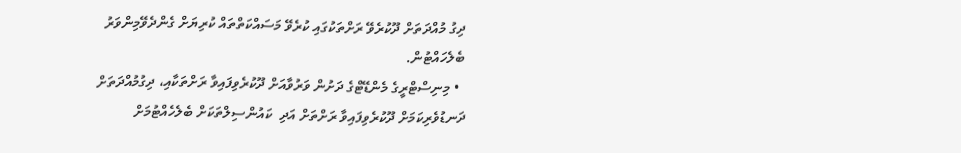ދިގު މުއްދަތަށް ދޫކުރެވޭ ރަށްތަކުގައި ކުރެވޭ މަސައްކަތްތައް ކުރިޔަށް ގެންދެވޭމިންވަރު ބެލެހައްޓުން.
  • މިނިސްޓްރީގެ މެންޑޭޓްގެ ދަށުން ވަރުވާއަށް ދޫކުރެވިފައިވާ ރަށްތަކާއި، ދިގުމުއްދަތަށް ދަނޑުވެރިކަމަށް ދޫކުރެވިފައިވާ ރަށްތަށް އަދި  ކައުންސިލްތަކަށް ބެލެހެއްޓުމަށް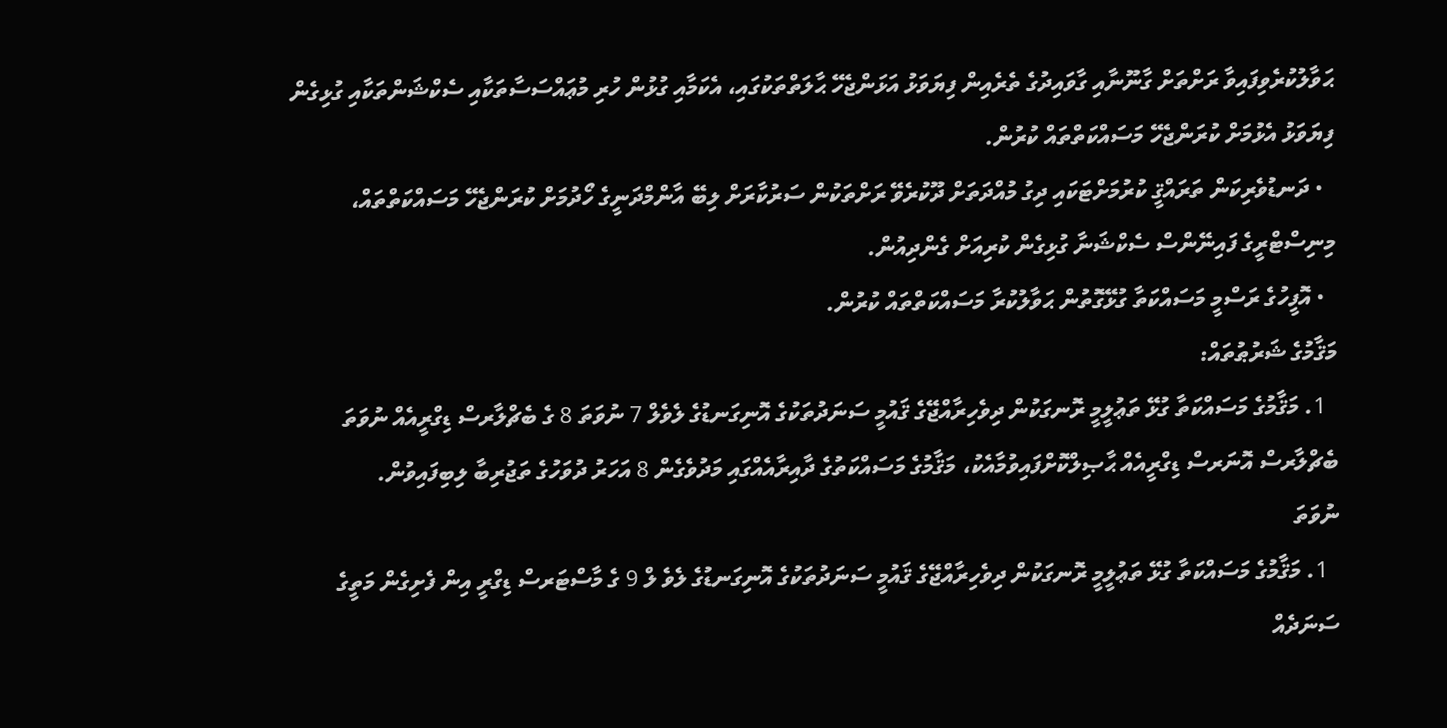ޙަވާލުކުރެވިފައިވާ ރަށްތަށް ގާނޫނާއި ގާވައިދުގެ ތެރެއިން ފިޔަވަޅު އަޅަންޖެހޭ ޙާލަތްތަކުގައި، އެކަމާއި ގުޅުން ހުރި މުޢައްސަސާތަކާއި ސެކްޝަންތަކާއި ގުޅިގެން ފިޔަވަޅު އެޅުމަށް ކުރަންޖެހޭ މަސައްކަތްތައް ކުރުން.
  • ދަނޑުވެރިކަން ތަރައްޤީ ކުރުމަށްޓަކައި ދިގު މުއްދަތަށް ދޫކުރެވޭ ރަށްތަކުން ސަރުކާރަށް ލިބޭ އާންމްދަނީގެ ހޯދުމަށް ކުރަންޖެހޭ މަސައްކަތްތައް، މިނިސްޓްރީގެ ފައިނޭންސް ސެކްޝަނާ ގުޅިގެން ކުރިއަށް ގެންދިއުން.
  • އޮފީހުގެ ރަސްމީ މަސައްކަތާ ގުޅޭގޮތުން ޙަވާލުކުރާ މަސައްކަތްތައް ކުރުން.
މަޤާމުގެ ޝަރުޠުތައް:
  1. މަޤާމުގެ މަސައްކަތާ ގުޅޭ ތަޢުލީމީ ރޮނގަކުން ދިވެހިރާއްޖޭގެ ޤައުމީ ސަނަދުތަކުގެ އޮނިގަނޑުގެ ލެވެލް 7 ނުވަތަ 8 ގެ ބެޗްލާރސް ޑިގްރީއެއް ނުވަތަ ބެޗްލާރސް އޮނަރސް ޑިގްރީއެއް ޙާޞިލްކޮށްފައިވުމާއެކު، މަޤާމުގެ މަސައްކަތުގެ ދާއިރާއެއްގައި މަދުވެގެން 8 އަހަރު ދުވަހުގެ ތަޖުރިބާ ލިބިފައިވުން.
ނުވަތަ
  1. މަޤާމުގެ މަސައްކަތާ ގުޅޭ ތަޢުލީމީ ރޮނގަކުން ދިވެހިރާއްޖޭގެ ޤައުމީ ސަނަދުތަކުގެ އޮނިގަނޑުގެ ލެވެ ލް 9 ގެ މާސްޓަރސް ޑިގްރީ އިން ފެށިގެން މަތީގެ ސަނަދެއް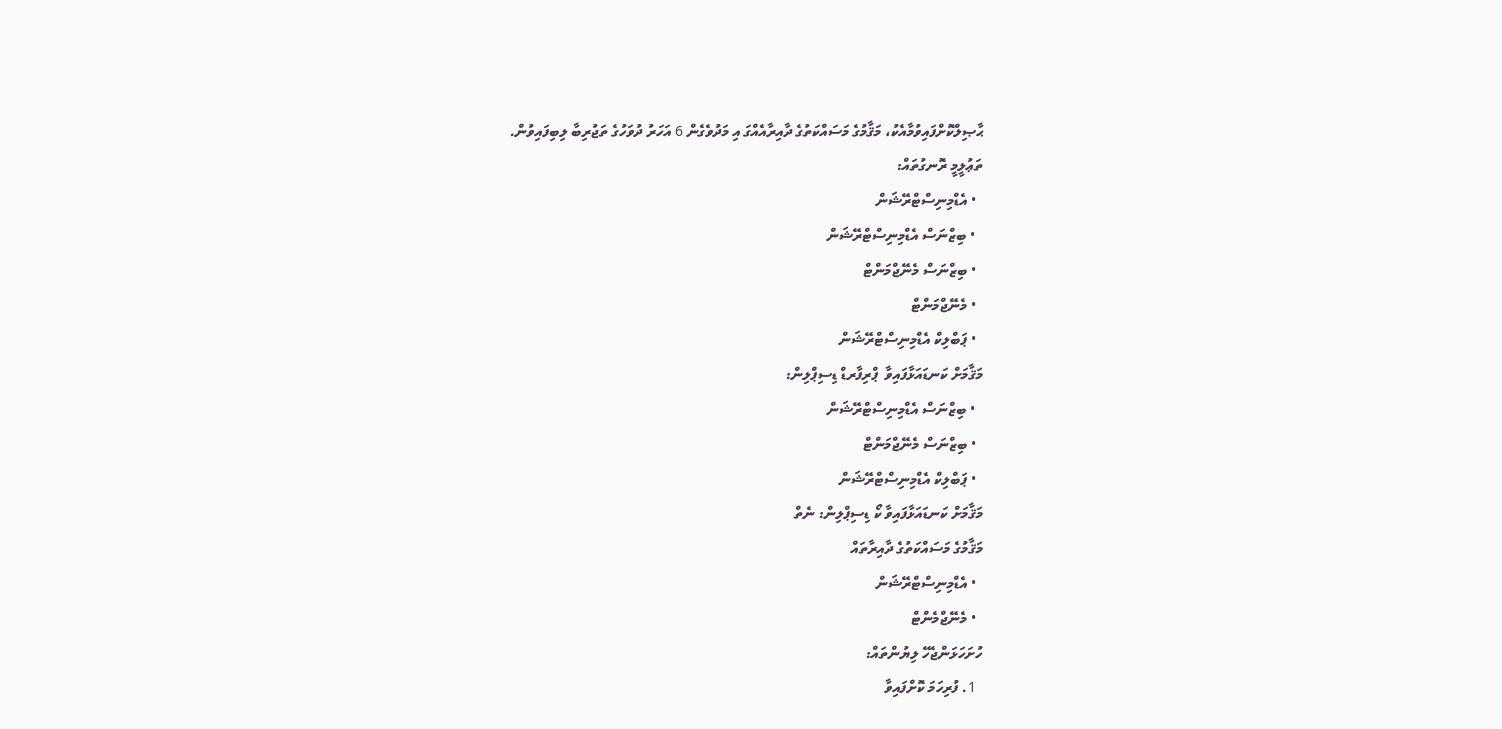ޙާޞިލްކޮށްފައިވުމާއެކު، މަޤާމުގެ މަސައްކަތުގެ ދާއިރާއެއްގަ އި މަދުވެގެން 6 އަހަރު ދުވަހުގެ ތަޖުރިބާ ލިބިފައިވުން.
ތަޢުލީމީ ރޮނގުތައް:
  • އެޑްމިނިސްޓްރޭޝަން
  • ބިޒްނަސް އެޑްމިނިސްޓްރޭޝަން
  • ބިޒްނަސް މެނޭޖްމަންޓް
  • މެނޭޖްމަންޓް
  • ޕަބްލިކް އެޑްމިނިސްޓްރޭޝަން
މަޤާމަށް ކަނޑައަޅާފައިވާ  ޕްރިފާރޑް ޑިސިޕްލިން:
  • ބިޒްނަސް އެޑްމިނިސްޓްރޭޝަން
  • ބިޒްނަސް މެނޭޖްމަންޓް
  • ޕަބްލިކް އެޑްމިނިސްޓްރޭޝަން
މަޤާމަށް ކަނޑައަޅާފައިވާ ކޯ ޑިސިޕްލިން: ނެތް
މަޤާމުގެ މަސައްކަތުގެ ދާއިރާތައް
  • އެޑްމިނިސްޓްރޭޝަން
  • މެނޭޖްމެންޓް
ހުށަހަޅަންޖެހޭ ލިޔުންތައް:
  1. ފުރިހަމަ ކޮށްފައިވާ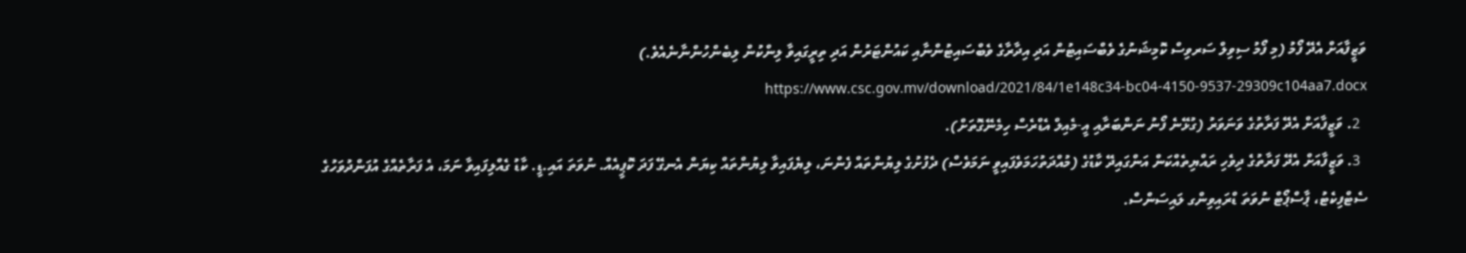ވަޒީފާއަށް އެދޭ ފޯމު (މި ފޯމު ސިވިލް ސަރވިސް ކޮމިޝަނުގެ ވެބްސައިޓުން އަދި އިދާރާގެ ވެބްސައިޓުންނާއި ކައުންޓަރުން އަދި ތިރީގައިވާ ލިންކުން ލިބެންހުންނާނެއެވެ.)  https://www.csc.gov.mv/download/2021/84/1e148c34-bc04-4150-9537-29309c104aa7.docx
  2. ވަޒީފާއަށް އެދޭ ފަރާތުގެ ވަނަވަރު (ގުޅޭނެ ފޯނު ނަންބަރާއި އީ-މެއިލް އެޑްރެސް ހިމެނޭގޮތަށް).
  3. ވަޒީފާއަށް އެދޭ ފަރާތުގެ ދިވެހި ރައްޔިތެއްކަން އަންގައިދޭ ކާޑުގެ (މުއްދަތުހަމަވެފައިވީ ނަމަވެސް) ދެފުށުގެ ލިޔުންތައް ފެންނަ، ލިޔެފައިވާ ލިޔުންތައް ކިޔަން އެނގޭ ފަދަ ކޮޕީއެއް. ނުވަތަ އައި.ޑީ. ކާޑު ގެއްލިފައިވާ ނަމަ، އެ ފަރާތެއްގެ އުފަންދުވަހުގެ ސެޓްފިކެޓު، ޕާސްޕޯޓް ނުވަތަ ޑްރައިވިންގ ލައިސަންސް.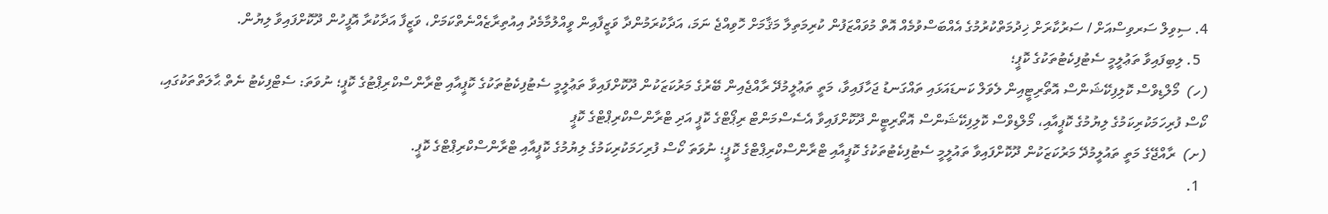4. ސިވިލް ސަރވިސްއަށް / ސަރުކާރަށް ޚިދުމަތްކުރުމުގެ އެއްބަސްވުމެއް އޮތް މުވައްޒަފުން ކުރިމަތިލާ މަޤާމަށް ހޮވިއްޖެ ނަމަ، އަދާކުރަމުންދާ ވަޒީފާއިން ވީއްލުމާމެދު އިއުތިރާޒެއްނެތްކަމަށް، ވަޒީފާ އަދާކުރާ އޮފީހުން ދޫކޮށްފައިވާ ލިޔުން.
  5. ލިބިފައިވާ ތަޢުލީމީ ސެޓުފިކެޓުތަކުގެ ކޮޕީ؛
(ހ)  މޯލްޑިވްސް ކޮލިފިކޭޝަންސް އޮތޯރިޓީއިން ލެވަލް ކަނޑައަޅައި ތައްގަނޑު ޖަހާފައިވާ، މަތީ ތަޢުލީމުދޭ ރާއްޖެއިން ބޭރުގެ މަރުކަޒަކުން ދޫކޮށްފައިވާ ތަޢުލީމީ ސެޓުފިކެޓުތަކުގެ ކޮޕީއާއި ޓްރާންސްކްރިޕްޓުގެ ކޮޕީ؛ ނުވަތަ: ސެޓްފިކެޓު ނެތް ޙާލަތްތަކުގައި، ކޯސް ފުރިހަމަކުރިކަމުގެ ލިޔުމުގެ ކޮޕީއާއި، މޯލްޑިވްސް ކޮލިފިކޭޝަންސް އޮތޯރިޓީން ދޫކޮށްފައިވާ އެސެސްމަންޓް ރިޕޯޓްގެ ކޮޕީ އަދި ޓްރާންސްކްރިޕްޓްގެ ކޮޕީ
(ށ)  ރާއްޖޭގެ މަތީ ތައުލީމުދޭ މަރުކަޒަކުން ދޫކޮށްފައިވާ ތައުލީމީ ސެޓުފިކެޓުތަކުގެ ކޮޕީއާއި ޓްރާންސްކްރިޕްޓްގެ ކޮޕީ؛ ނުވަތަ ކޯސް ފުރިހަމަކުރިކަމުގެ ލިޔުމުގެ ކޮޕީއާއި ޓްރާންސްކްރިޕްޓްގެ ކޮޕީ.
  1.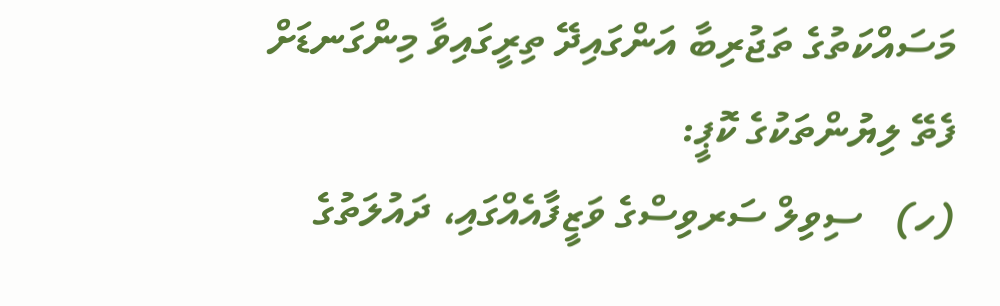މަސައްކަތުގެ ތަޖުރިބާ އަންގައިދޭ ތިރީގައިވާ މިންގަނޑަށް ފެތޭ ލިޔުންތަކުގެ ކޮޕީ:
(ހ)   ސިވިލް ސަރވިސްގެ ވަޒީފާއެއްގައި، ދައުލަތުގެ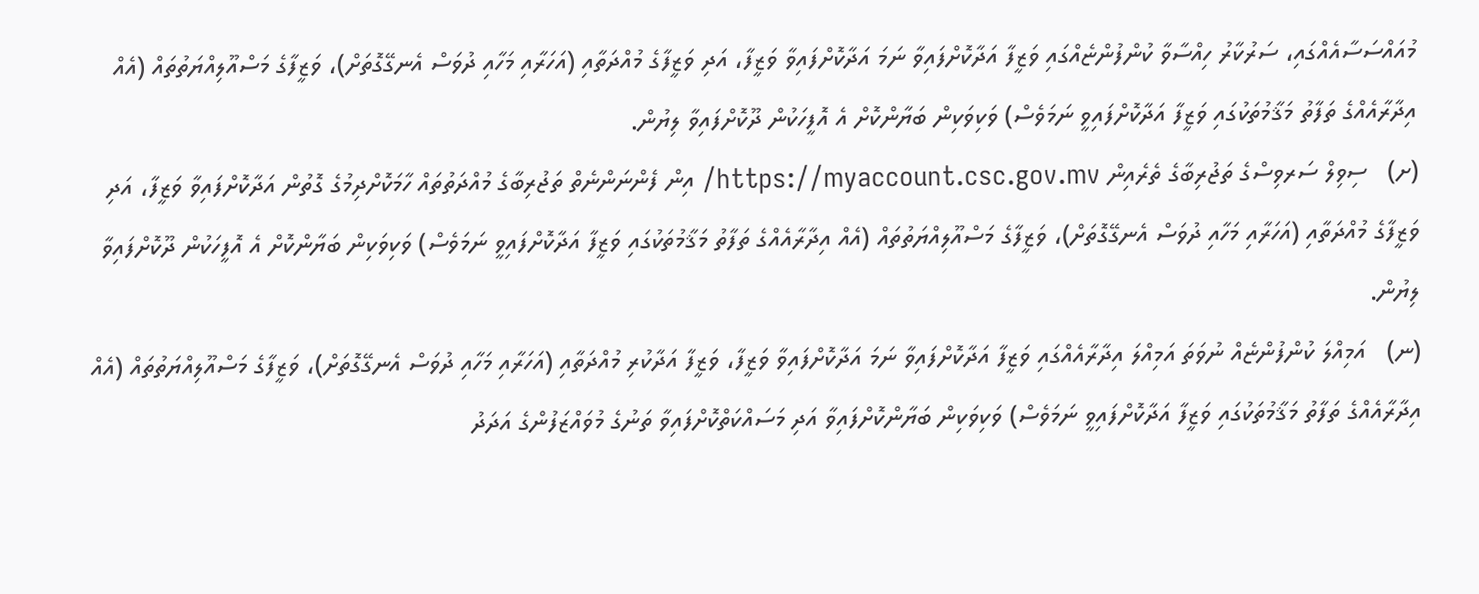މުއައްސަސާއެއްގައި، ސަރުކާރު ހިއްސާވާ ކުންފުންޏެއްގައި ވަޒީފާ އަދާކޮށްފައިވާ ނަމަ އަދާކޮށްފައިވާ ވަޒީފާ، އަދި ވަޒީފާގެ މުއްދަތާއި (އަހަރާއި މަހާއި ދުވަސް އެނގޭގޮތަށް)، ވަޒީފާގެ މަސްއޫލިއްޔަތުތައް (އެއް އިދާރާއެއްގެ ތަފާތު މަޤާމުތަކުގައި ވަޒީފާ އަދާކޮށްފައިވީ ނަމަވެސް) ވަކިވަކިން ބަޔާންކޮށް އެ އޮފީހަކުން ދޫކޮށްފައިވާ ލިޔުން.
(ށ)   ސިވިލް ސަރވިސްގެ ތަޖުރިބާގެ ތެރެއިން https://myaccount.csc.gov.mv/ އިން ފެންނަންނެތް ތަޖުރިބާގެ މުއްދަތުތައް ހާމަކޮށްދިމުގެ ގޮތުން އަދާކޮށްފައިވާ ވަޒީފާ، އަދި ވަޒީފާގެ މުއްދަތާއި (އަހަރާއި މަހާއި ދުވަސް އެނގޭގޮތަށް)، ވަޒީފާގެ މަސްއޫލިއްޔަތުތައް (އެއް އިދާރާއެއްގެ ތަފާތު މަޤާމުތަކުގައި ވަޒީފާ އަދާކޮށްފައިވީ ނަމަވެސް) ވަކިވަކިން ބަޔާންކޮށް އެ އޮފީހަކުން ދޫކޮށްފައިވާ ލިޔުން.
(ނ)   އަމިއްލަ ކުންފުންޏެއް ނުވަތަ އަމިއްލަ އިދާރާއެއްގައި ވަޒީފާ އަދާކޮށްފައިވާ ނަމަ އަދާކޮށްފައިވާ ވަޒީފާ، ވަޒީފާ އަދާކުރި މުއްދަތާއި (އަހަރާއި މަހާއި ދުވަސް އެނގޭގޮތަށް)، ވަޒީފާގެ މަސްއޫލިއްޔަތުތައް (އެއް އިދާރާއެއްގެ ތަފާތު މަޤާމުތަކުގައި ވަޒީފާ އަދާކޮށްފައިވީ ނަމަވެސް) ވަކިވަކިން ބަޔާންކޮށްފައިވާ އަދި މަސައްކަތްކޮށްފައިވާ ތަނުގެ މުވައްޒަފުންގެ އަދަދު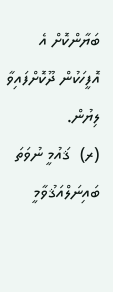ބަޔާންކޮށް އެ އޮފީހަކުން ދޫކޮށްފައިވާ ލިޔުން.
(ރ)  ޤައުމީ ނުވަތަ ބައިނަލްއަޤުވާމީ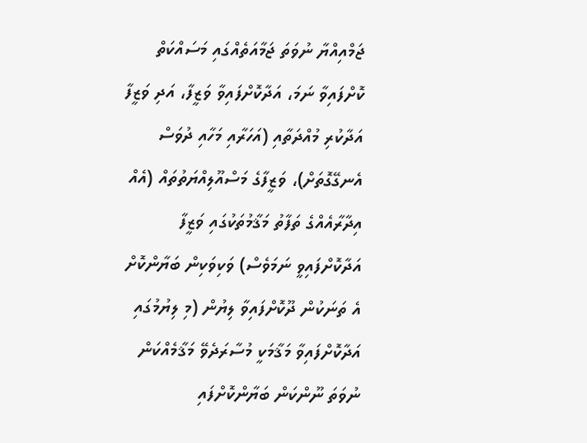ޖަމްއިއްޔާ ނުވަތަ ޖަމާއަތެއްގައި މަސައްކަތް ކޮށްފައިވާ ނަމަ، އަދާކޮށްފައިވާ ވަޒީފާ، އަދި ވަޒީފާ އަދާކުރި މުއްދަތާއި (އަހަރާއި މަހާއި ދުވަސް އެނގޭގޮތަށް)، ވަޒީފާގެ މަސްއޫލިއްޔަތުތައް (އެއް އިދާރާއެއްގެ ތަފާތު މަޤާމުތަކުގައި ވަޒީފާ އަދާކޮށްފައިވީ ނަމަވެސް) ވަކިވަކިން ބަޔާންކޮށް އެ ތަނަކުން ދޫކޮށްފައިވާ ލިޔުން (މި ލިޔުމުގައި އަދާކޮށްފައިވާ މަޤާމަކީ މުސާރަދެވޭ މަޤާމެއްކަން ނުވަތަ ނޫންކަން ބަޔާންކޮށްފައި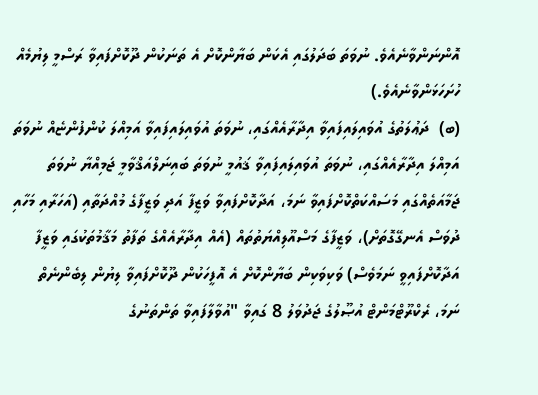އޮންނަންވާނެއެވެ. ނުވަތަ ބަދަލުގައި އެކަން ބަޔާންކޮށް އެ ތަނަކުން ދޫކޮށްފައިވާ ރަސްމީ ލިޔުމެއް ހުށަހަޅަންވާނެއެވެ.)
(ބ)  ދަޢުލަތުގެ އުވައިލައިފައިވާ އިދާރާއެއްގައި، ނުވަތަ އުވައިލައިފައިވާ އަމިއްލަ ކުންފުންޏެއް ނުވަތަ އަމިއްލަ އިދާރާއެއްގައި، ނުވަތަ އުވައިލައިފައިވާ ޤައުމީ ނުވަތަ ބައިނަލްއަޤްވާމީ ޖަމިއްޔާ ނުވަތަ ޖަމާއަތެއްގައި މަސައްކަތްކޮށްފައިވާ ނަމަ، އަދާކޮށްފައިވާ ވަޒީފާ އަދި ވަޒީފާގެ މުއްދަތާއި (އަހަރާއި މަހާއި ދުވަސް އެނގޭގޮތަށް)، ވަޒީފާގެ މަސްއޫލިއްޔަތުތައް (އެއް އިދާރާއެއްގެ ތަފާތު މަޤާމުތަކުގައި ވަޒީފާ އަދާކޮށްފައިވީ ނަމަވެސް) ވަކިވަކިން ބަޔާންކޮށް އެ އޮފީހަކުން ދޫކޮށްފައިވާ ލިޔުން ލިބެންނެތް ނަމަ، ރެކްރޫޓްމަންޓް އުޞޫލުގެ ޖަދުވަލު 8 ގައިވާ "އުވާލާފައިވާ ތަންތަނުގެ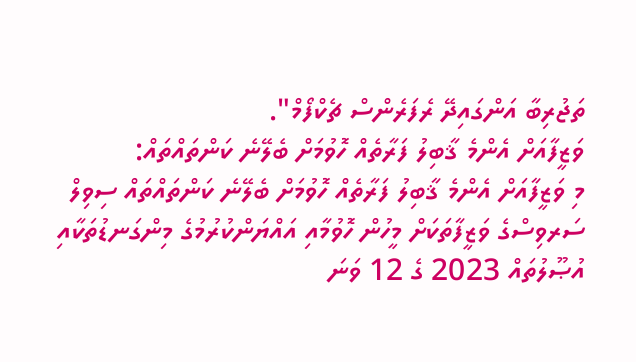ތަޖުރިބާ އަންގައިދޭ ރެފަރެންސް ޗެކްފޯމް".
ވަޒީފާއަށް އެންމެ ޤާބިލު ފަރާތެއް ހޮވުމަށް ބެލޭނެ ކަންތައްތައް:
މި ވަޒީފާއަށް އެންމެ ޤާބިލު ފަރާތެއް ހޮވުމަށް ބެލޭނެ ކަންތައްތައް ސިވިލް ސަރވިސްގެ ވަޒީފާތަކަށް މީހުން ހޮވުމާއި އައްޔަންކުރުމުގެ މިންގަނޑުތަކާއި އުޞޫލުތައް 2023 ގެ 12 ވަނަ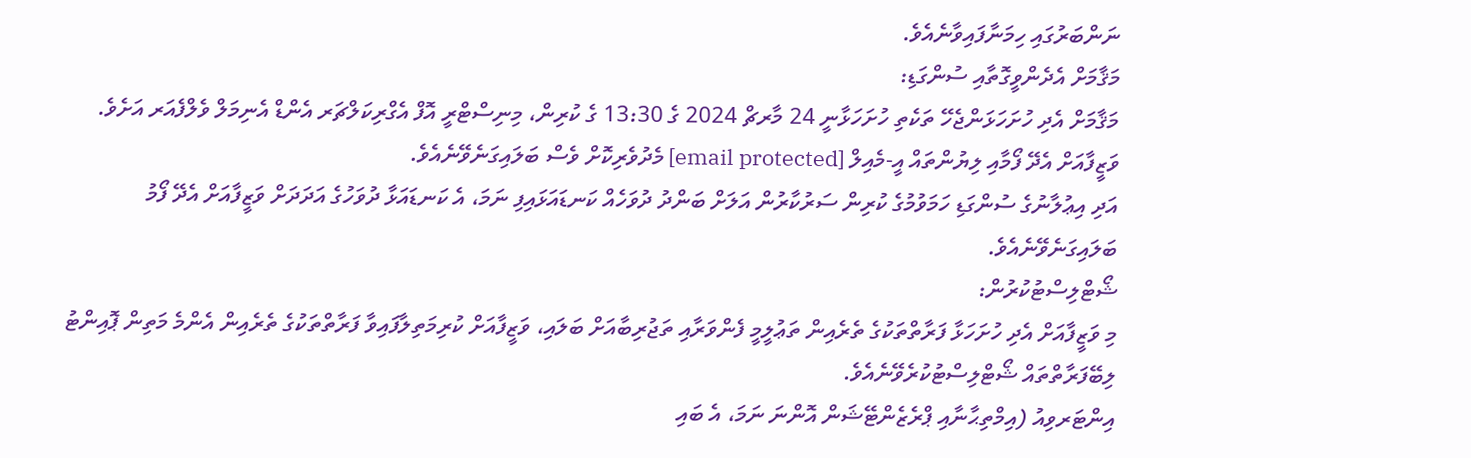ނަންބަރުގައި ހިމަނާފައިވާނެއެވެ.
މަޤާމަށް އެދެންވީގޮތާއި ސުންގަޑި:
މަޤާމަށް އެދި ހުށަހަޅަންޖެހޭ ތަކެތި ހުށަހަޅާނީ 24 މާރޗް 2024 ގެ 13:30 ގެ ކުރިން، މިނިސްޓްރީ އޮފް އެގްރިކަލްޗަރ އެންޑް އެނިމަލް ވެލްފެއަރ އަށެވެ. ވަޒީފާއަށް އެދޭ ފޯމާއި ލިޔުންތައް އީ-މެއިލް [email protected] މެދުވެރިކޮށް ވެސް ބަލައިގަނެވޭނެއެވެ.
އަދި އިޢުލާނުގެ ސުންގަޑި ހަމަވުމުގެ ކުރިން ސަރުކާރުން އަލަށް ބަންދު ދުވަހެއް ކަނޑައަޅައިފި ނަމަ، އެ ކަނޑައަޅާ ދުވަހުގެ އަދަދަށް ވަޒީފާއަށް އެދޭ ފޯމު ބަލައިގަނެވޭނެއެވެ.
ޝޯޓްލިސްޓުކުރުން:
މި ވަޒީފާއަށް އެދި ހުށަހަޅާ ފަރާތްތަކުގެ ތެރެއިން ތަޢުލީމީ ފެންވަރާއި ތަޖުރިބާއަށް ބަލައި، ވަޒީފާއަށް ކުރިމަތިލާފައިވާ ފަރާތްތަކުގެ ތެރެއިން އެންމެ މަތިން ޕޮއިންޓު ލިބޭފަރާތްތައް ޝޯޓްލިސްޓުކުރެވޭނެއެވެ.
އިންޓަރވިއު (އިމްތިޙާނާއި ޕްރެޒެންޓޭޝަން އޮންނަ ނަމަ، އެ ބައި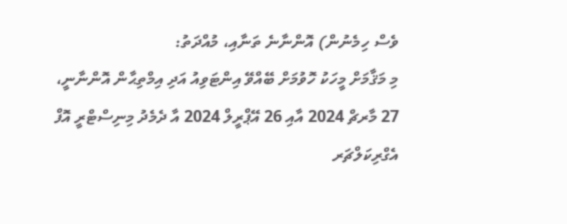ވެސް ހިމެނުން) އޮންނާނެ ތަނާއި، މުއްދަތު:
މި މަޤާމަށް މީހަކު ހޮވުމަށް ބޭއްވޭ އިންޓަވިއު އަދި އިމްތިޙާން އޮންނާނީ، 27 މާރޗް 2024 އާއި 26 އޭޕްރީލް 2024 އާ ދެމެދު މިނިސްޓްރީ އޮފް އެގްރިކަލްޗަރ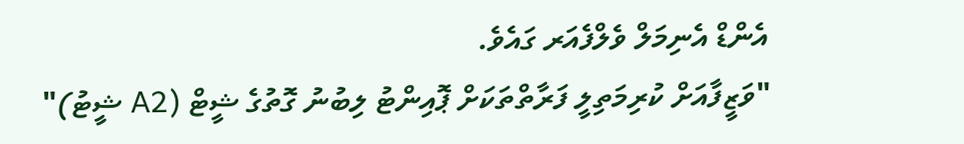އެންޑް އެނިމަލް ވެލްފެއަރ ގައެވެ.
"ވަޒީފާއަށް ކުރިމަތިލީ ފަރާތްތަކަށް ޕޮއިންޓު ލިބުނު ގޮތުގެ ޝީޓް (A2 ޝީޓު)"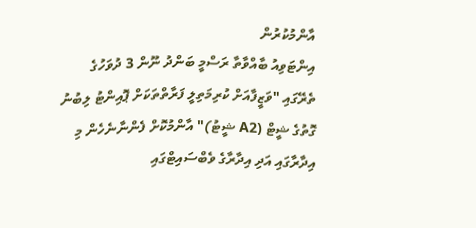އާންމުކުރުން
އިންޓަވިއު ބާއްވާތާ ރަސްމީ ބަންދު ނޫން 3 ދުވަހުގެ ތެރޭގައި "ވަޒީފާއަށް ކުރިމަތިލީ ފަރާތްތަކަށް ޕޮއިންޓު ލިބުނު ގޮތުގެ ޝީޓް (A2 ޝީޓު)" އާންމުކޮށް ފެންނާނެހެން މި އިދާރާގައި އަދި އިދާރާގެ ވެބްސައިޓްގައި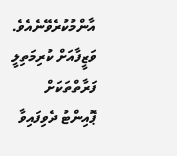އާންމުކުރެވޭނެއެވެ. ވަޒީފާއަށް ކުރިމަތިލީ ފަރާތްތަކަށް ޕޮއިންޓު ދެވިފައިވާ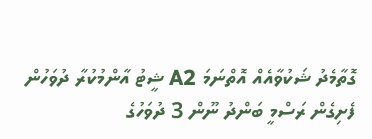ގޮތާމެދު ޝަކުވާއެއް އޮތްނަމަ A2 ޝީޓު އާންމުކުރާ ދުވަހުން ފެށިގެން ރަސްމީ ބަންދު ނޫން 3 ދުވަހުގެ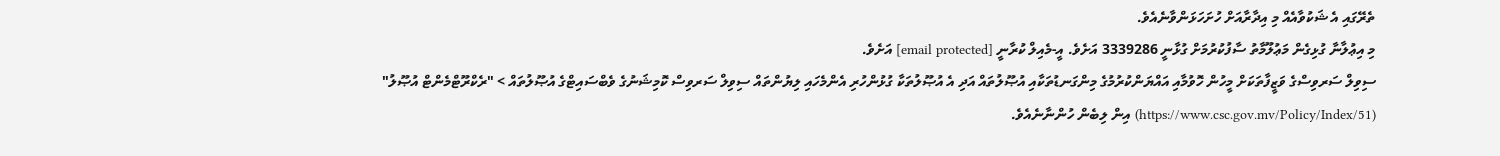ތެރޭގައި އެ ޝަކުވާއެއް މި އިދާރާއަށް ހުށަހަޅަންވާނެއެވެ.
މި އިޢުލާނާ ގުޅިގެން މަޢުލޫމާތު ސާފުކުރުމަށް ގުޅާނީ 3339286 އަށެވެ. އީ-މެއިލް ކުރާނީ [email protected] އަށެވެ.
ސިވިލް ސަރވިސްގެ ވަޒީފާތަކަށް މީހުން ހޮވުމާއި އައްޔަންކުރުމުގެ މިންގަނޑުތަކާއި އުޞޫލުތައް އަދި އެ އުޞޫލުތަކާ ގުޅުންހުރި އެންމެހައި ލިޔުންތައް ސިވިލް ސަރވިސް ކޮމިޝަނުގެ ވެބްސައިޓްގެ އުޞޫލުތައް > "ރެކްރޫޓްމެންޓް އުޞޫލު" (https://www.csc.gov.mv/Policy/Index/51) އިން ލިބެން ހުންނާނެއެވެ.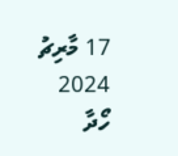17 މާރިޗު 2024
ހޯދާ